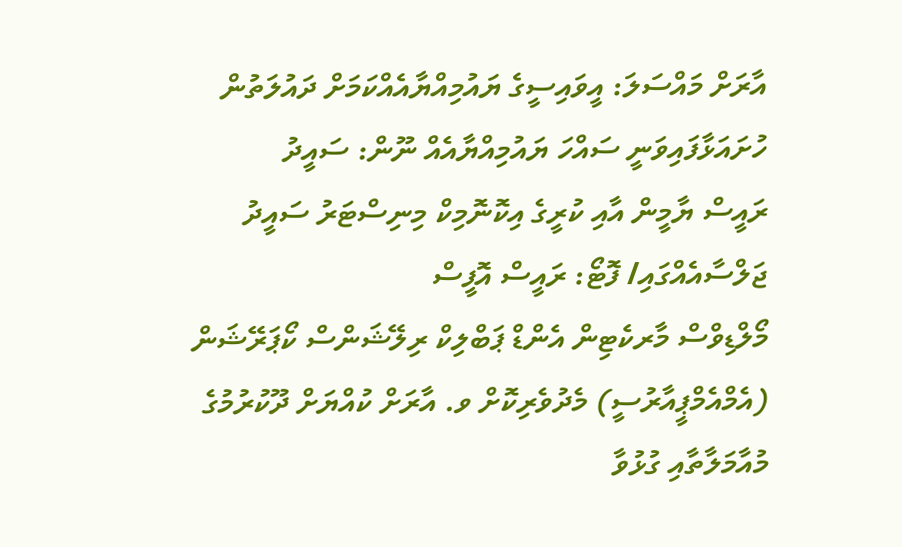އާރަށް މައްސަލަ: އީވައިސީގެ ޔައުމިއްޔާއެއްކަމަށް ދައުލަތުން ހުށައަޅާފައިވަނީ ސައްހަ ޔައުމިއްޔާއެއް ނޫން: ސައީދު
ރައީސް ޔާމީން އާއި ކުރީގެ އިކޮނޮމިކް މިނިސްޓަރު ސައީދު ޖަލްސާއެއްގައި/ ފޮޓޯ: ރައީސް އޮފީސް
މޯލްޑިވްސް މާރކެޓިން އެންޑް ޕަބްލިކް ރިލޭޝަންސް ކޯޕަރޭޝަން (އެމްއެމްޕީއާރުސީ) މެދުވެރިކޮށް ވ. އާރަށް ކުއްޔަށް ދޫކުރުމުގެ މުއާމަލާތާއި ގުޅުވާ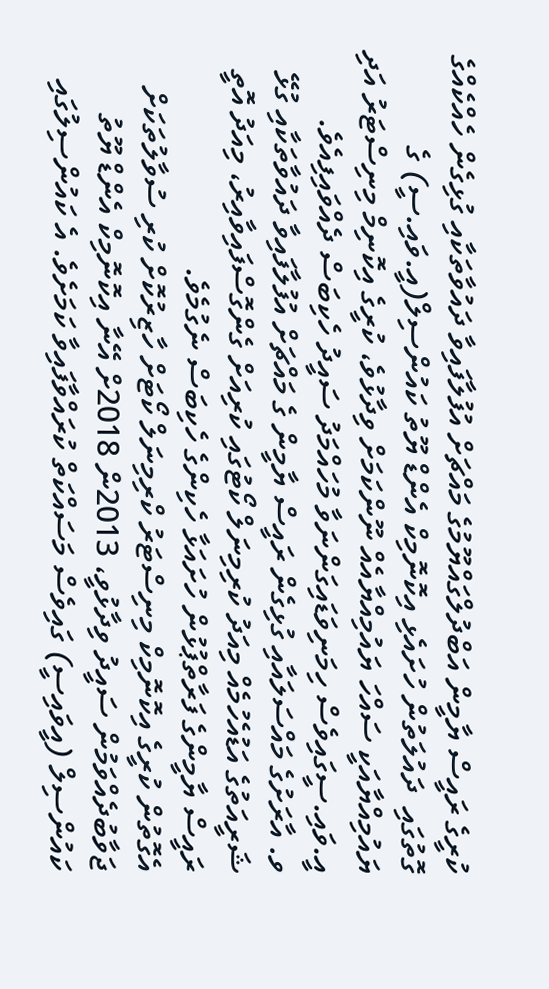ކުރީގެ ރައީސް ޔާމީން އަބްދުލްގައްޔޫމުގެ މައްޗަށް އުފުލާފައިވާ ދައުވާތަކާއި ގުޅިގެން ހެއްކެއްގެ ގޮތުގައި  ދައުލަތުން ހުށައެޅި އިކޮނޮމިކް އެންޑް ޔޫތު ކައުންސިލް(އީ.ވައި.ސީ) ގެ ޔައުމިއްޔާއަކީ ސައްހަ ޔައުމިއްޔާއެއް ނޫންކަމަށް ވިދާޅުވެ، ކުރީގެ އިކޮނިމް މިނިސްޓަރު އަދި އީ.ވައި.ސީގައިވެސް ހިމަނިވަޑައިގަންނަވާ މުހައްމަދު ސައީދު ހެކިބަސް ދެއްވައިފިއެވެ.
ވ. އާރަށުގެ މައްސަލައާއި ގުޅިގެން ރައީސް ޔާމީން ގެ މައްޗަށް އުފުލާފައިވާ ދައުވާތަކާއި ގުޅޭ ޝަރީއަތުގެ އަޑުއެހުމެއް މިއަދު ކުރިމިނަލް ކޯޓުގައި ކުރިއަށް ގެންގޮސްފައިވާއިރު، މިއަދު އޮތީ ރައީސް ޔާމީންގެ ފަރާތްޕުޅުން ހުށައަޅާ ހެކިންގެ ހެކިބަސް ނެގުމެވެ.
އެގޮތުން ކުރީގެ އިކޮނޮމިކް މިނިސްޓަރު ކްރިމިނަލް ކޯޓަށް ހާޒިރުކޮށް ކުރި ސުވާލުތަކަށް ޖަވާބުދެއްވަމުން ސައީދު ވިދާޅުވީ، 2013ން 2018ށް އޭނާ އިކޮނޮމިކް އެންޑް ޔޫތު ކައުންސިލް (އީވައިސީ) ގައިވެސް މަސައްކަތް ކުރައްވާފައިވާ ކަމަށެވެ. އެ ކައުންސިލުގައި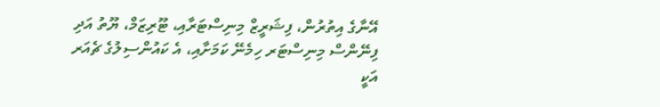އޭނާގެ އިތުރުން، ފިޝަރީޒް މިނިސްޓަރާއި، ޓޫރިޒަމް، ޔޫތު އަދި ފިނޭންސް މިނިސްޓަރ ހިމެނޭ ކަމަށާއި، އެ ކައުންސިލުގެ ޗެއަރ އަކީ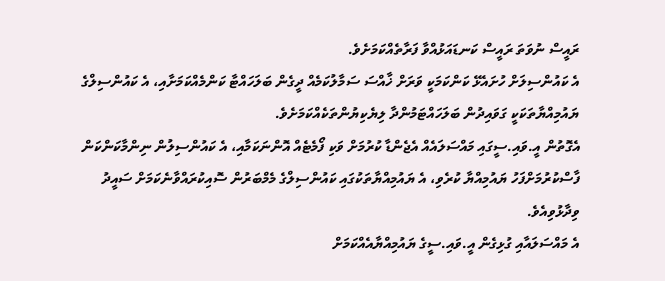ރައީސް ނުވަތަ ރައީސް ކަނޑައަޅުއްވާ ފަރާތެއްކަމަށެވެ.
އެ ކައުންސިލަށް ހުށައެޅޭ ކަންކަމަކީ ވަރަށް ޚާއްސަ ސަމާލުކަމެއް ދީގެން ބަލަހައްޓާ ކަންމެއްކަމަށާއި، އެ ކައުންސިލްގެ ޔައުމިއްޔާތަކަކީ ގަވައިދުން ބަލަހައްޓަމުންދާ ލިޔެކިޔުންތަކެއްކަމަށެވެ.
އެގޮތުން އީ.ވައި.ސީގައި މައްސަލައެއް އެޖެންޑާ ކުރުމަށް ވަކި ފޯމެޓެއް އޮންނަކަމާއި، އެ ކައުންސިލުން ނިންމާކަންކަން ފާސްކުރުމަށްފަހު ޔައުމިއްޔާ ކުރެވި، އެ ޔައުމިއްޔާތަކުގައި ކައުންސިލްގެ މެމްބަރުން ސޮއިކުރައްވާނެކަމަށް ސައީދު ވިދާޅުވިއެވެ.
އެ މައްސަލައާއި ގުޅިގެން އީ.ވައި.ސީގެ ޔައުމިއްޔާއެއްކަމަށް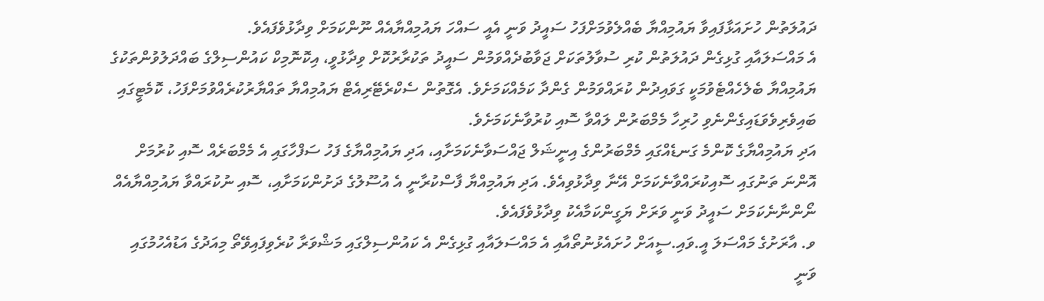ދައުލަތުން ހުށައަޅާފައިވާ ޔައުމިއްޔާ ބެއްލެވުމަށްފަހު ސައީދު ވަނީ އެއީ ސައްހަ ޔައުމިއްޔާއެއް ނޫންކަމަށް ވިދާޅުވެފައެވެ.
އެ މައްސަލައާއި ގުޅިގެން ދައުލަތުން ކުރި ސުވާލުތަކަށް ޖަވާބުދެއްވަމުން ސައީދު ތަކުރާރުކޮށް ވިދާޅުވީ، އިކޮނޮމިކް ކައުންސިލްގެ ބައްދަލުވުންތަކުގެ ޔައުމިއްޔާ ބެލެހެއްޓެވުމަކީ ގަވައިދުން ކުރައްވަމުން ގެންދާ ކަމެއްކަމަށެވެ. އެގޮތުން ސެކްރެޓޭރިއެޓް ޔައުމިއްޔާ ތައްޔާރުކުރެއްވުމަށްފަހު، ކޮމެޓީގައި ބައިވެރިވެވަޑައިގެންނެވި ހުރިހާ މެމްބަރުން ލައްވާ ސޮއި ކުރުވާނެކަމަށެވެ.
އަދި ޔައުމިއްޔާގެ ކޮންމެ ގަނޑެއްގައި މެމްބަރުންގެ އިނީޝަލް ޖައްސަވާނެކަމަށާއި، އަދި ޔައުމިއްޔާގެ ފަހު ސަފްހާގައި އެ މެމްބަރެއް ސޮއި ކުރުމަށް އޮންނަ ތަނުގައި ސޮއިކުރައްވާނެކަމަށް އޭނާ ވިދާޅުވިއެވެ. އަދި ޔައުމިއްޔާ ފާސްކުރާނީ އެ އުސޫލުގެ ދަށުންކަމަށާއި، ސޮއި ނުކުރައްވާ ޔައުމިއްޔާއެއް ނޯންނާނެކަމަށް ސައީދު ވަނީ ވަރަށް ޔަގީންކަމާއެކު ވިދާޅުވެފައެވެ.
ވ. އާރަށުގެ މައްސަލަ އީ.ވައި.ސީއަށް ހުށައެޅުނުތޯއާއި އެ މައްސަލައާއި ގުޅިގެން އެ ކައުންސިލްގައި މަޝްވަރާ ކުރެވިފައިވޭތޯ މިއަދުގެ އަޑުއެހުމުގައި ވަނީ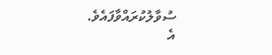ސުވާލުކުރައްވާފައެވެ.
އެ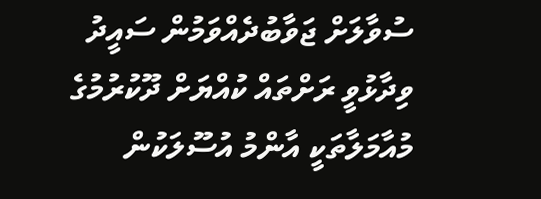ސުވާލަށް ޖަވާބުދެއްވަމުން ސައީދު ވިދާޅުވީ ރަށްތައް ކުއްޔަށް ދޫކުރުމުގެ މުއާމަލާތަކީ އާންމު އުސޫލަކުން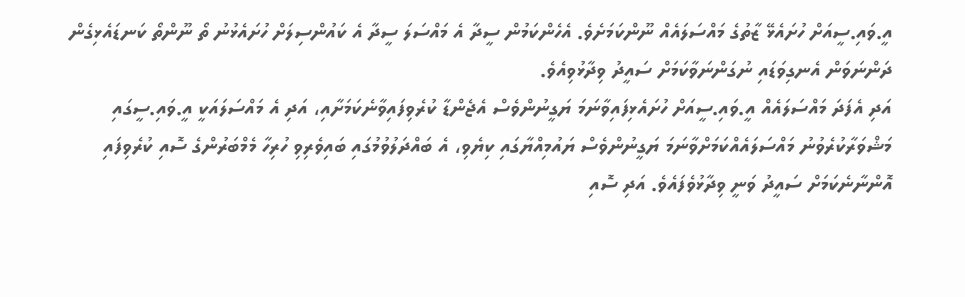އީ.ވައި.ސީއަށް ހުށައެޅޭ ޒާތުގެ މައްސަލައެއް ނޫންކަމަށެވެ. އެހެންކަމުން ސީދާ އެ މައްސަލަ ސީދާ އެ ކައުންސިލަށް ހުށައެޅުނު ތޯ ނޫންތޯ ކަނޑައެޅިގެން ދަންނަވަން އެނގިވަޑައި ނުގަންނަވާކަމަށް ސައީދު ވިދާޅުވިއެވެ.
އަދި އެފަދަ މައްސަލައެއް އީ.ވައި.ސީއަށް ހުށައެޅިފައިވާނަމަ ޔަގީނުންވެސް އެޖެންޑާ ކުރެވިފައިވާނެކަމަށާއި، އަދި އެ މައްސަލައަކީ އީ.ވައި.ސީގައި މަޝްވަރާކުރެވުނު މައްސަލައެއްކަމަށްވާނަމަ ޔަގީނުންވެސް ޔައުމިއްޔާގައި ކިޔެވި، އެ ބައްދަލުވުމުގައި ބައިވެރިވި ހުރިހާ މެމްބަރުންގެ ސޮއި ކުރެވިފައި އޮންނާނެކަމަށް ސައީދު ވަނީ ވިދާޅުވެފައެވެ. އަދި ސޮއި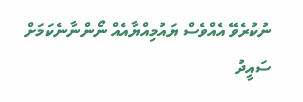ނުކުރެވޭ އެއްވެސް ޔައުމިއްޔާއެއް ނޯންނާނެކަމަށް ސައީދު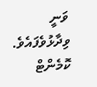ވަނީ ވިދާޅުވެފައެވެ.
ކޮމެންޓް